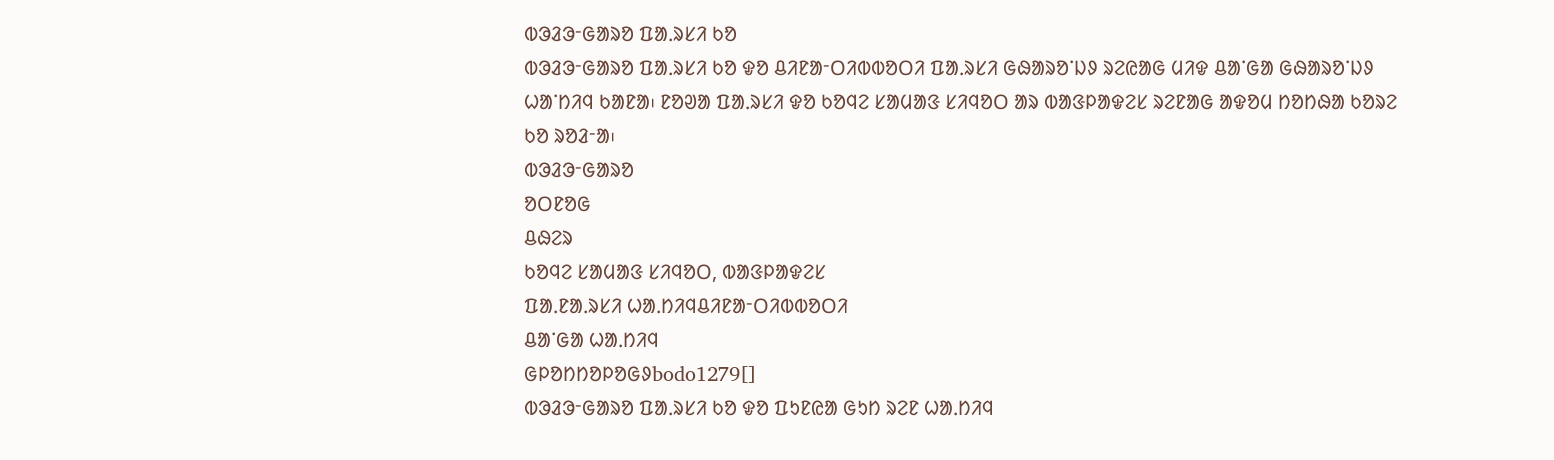ᱵᱳᱲᱳᱼᱜᱟᱨᱚ ᱯᱟᱹᱨᱥᱤ ᱠᱚ
ᱵᱳᱲᱳᱼᱜᱟᱨᱚ ᱯᱟᱹᱨᱥᱤ ᱠᱚ ᱫᱚ ᱪᱤᱱᱟᱼᱛᱤᱵᱵᱚᱛᱤ ᱯᱟᱹᱨᱥᱤ ᱜᱷᱟᱨᱚᱸᱡᱽ ᱨᱮᱭᱟᱜ ᱢᱤᱫ ᱪᱟᱸᱜᱟ ᱜᱷᱟᱨᱚᱸᱡᱽ ᱦᱟᱸᱴᱤᱧ ᱠᱟᱱᱟ᱾ ᱱᱚᱣᱟ ᱯᱟᱹᱨᱥᱤ ᱫᱚ ᱠᱚᱧᱮ ᱥᱟᱢᱟᱝ ᱥᱤᱧᱚᱛ ᱟᱨ ᱵᱟᱝᱞᱟᱫᱮᱥ ᱨᱮᱱᱟᱜ ᱟᱫᱚᱢ ᱴᱚᱴᱷᱟ ᱠᱚᱨᱮ ᱠᱚ ᱨᱚᱲᱼᱟ᱾
ᱵᱳᱲᱳᱼᱜᱟᱨᱚ
ᱚᱛᱱᱚᱜ
ᱪᱷᱮᱨ
ᱠᱚᱧᱮ ᱥᱟᱢᱟᱝ ᱥᱤᱧᱚᱛ, ᱵᱟᱝᱞᱟᱫᱮᱥ
ᱯᱟᱹᱱᱟᱹᱨᱥᱤ ᱦᱟᱹᱴᱤᱧᱪᱤᱱᱟᱼᱛᱤᱵᱵᱚᱛᱤ
ᱪᱟᱸᱜᱟ ᱦᱟᱹᱴᱤᱧ
ᱜᱞᱚᱴᱴᱚᱞᱚᱜᱽbodo1279[]
ᱵᱳᱲᱳᱼᱜᱟᱨᱚ ᱯᱟᱹᱨᱥᱤ ᱠᱚ ᱫᱚ ᱯᱩᱱᱭᱟ ᱜᱩᱴ ᱨᱮᱱ ᱦᱟᱹᱴᱤᱧ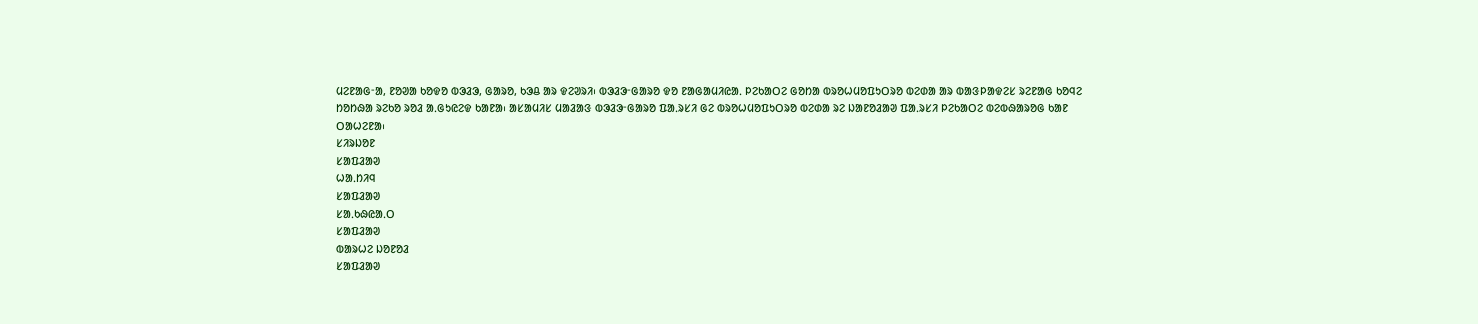ᱢᱮᱱᱟᱜᱼᱟ, ᱱᱚᱣᱟ ᱠᱚᱫᱚ ᱵᱳᱲᱳ, ᱜᱟᱨᱚ, ᱠᱳᱪ ᱟᱨ ᱫᱮᱣᱨᱤ᱾ ᱵᱳᱲᱳᱼᱜᱟᱨᱚ ᱫᱚ ᱱᱟᱜᱟᱢᱤᱭᱟᱹ ᱞᱮᱠᱟᱛᱮ ᱜᱚᱴᱟ ᱵᱨᱚᱦᱢᱚᱯᱩᱛᱨᱚ ᱵᱮᱰᱟ ᱟᱨ ᱵᱟᱝᱞᱟᱫᱮᱥ ᱨᱮᱱᱟᱜ ᱠᱚᱧᱮ ᱴᱚᱴᱷᱟ ᱨᱮᱠᱚ ᱨᱚᱲ ᱟᱹᱜᱩᱭᱮᱫ ᱠᱟᱱᱟ᱾ ᱟᱥᱟᱢᱤᱥ ᱢᱟᱲᱟᱝ ᱵᱳᱲᱳᱼᱜᱟᱨᱚ ᱯᱟᱹᱨᱥᱤ ᱜᱮ ᱵᱨᱚᱦᱢᱚᱯᱩᱛᱨᱚ ᱵᱮᱰᱟ ᱨᱮ ᱡᱟᱱᱚᱲᱟᱣ ᱯᱟᱹᱨᱥᱤ ᱞᱮᱠᱟᱛᱮ ᱵᱮᱵᱷᱟᱨᱚᱜ ᱠᱟᱱ ᱛᱟᱦᱮᱱᱟ᱾
ᱥᱤᱨᱡᱚᱱ
ᱥᱟᱯᱲᱟᱣ
ᱦᱟᱹᱴᱤᱧ
ᱥᱟᱯᱲᱟᱣ
ᱥᱟᱹᱠᱷᱭᱟᱹᱛ
ᱥᱟᱯᱲᱟᱣ
ᱵᱟᱨᱦᱮ ᱡᱚᱱᱚᱲ
ᱥᱟᱯᱲᱟᱣ